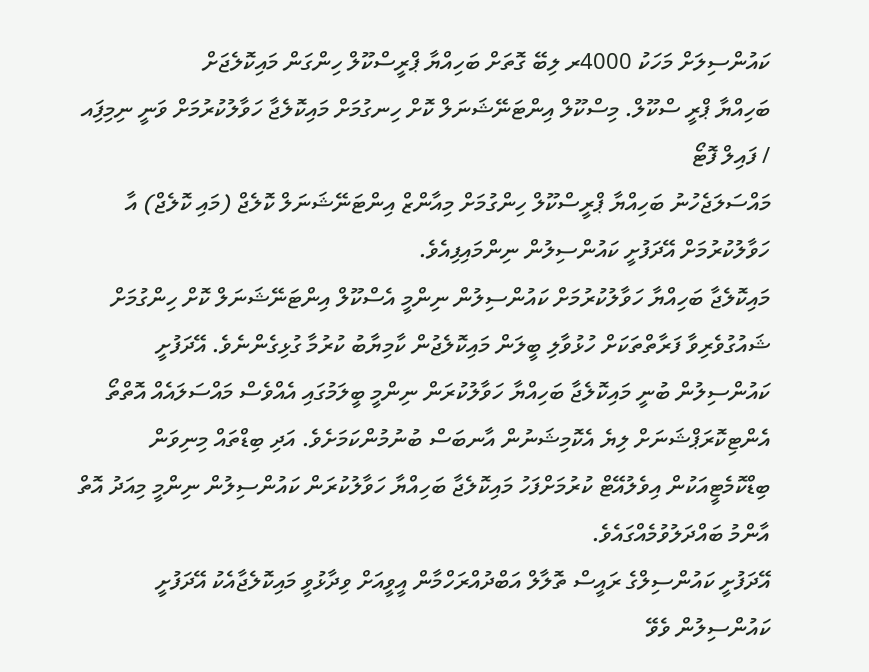ކައުންސިލަށް މަހަކު 4000ރ ލިބޭ ގޮތަށް ބަހިއްޔާ ޕްރީސްކޫލް ހިންގަން މައިކޮލެޖަށް
ބަހިއްޔާ ޕްރީ ސްކޫލް. މިސްކޫލް އިންޓަނޭޝަނަލް ކޮށް ހިނގުމަށް މައިކޮލެޖާ ހަވާލުކުރުމަށް ވަނީ ނިމިފަިއ / ފައިލް ފޮޓޯ
މައްސަލަޖެހުނު ބަހިއްޔާ ޕްރީސްކޫލް ހިންގުމަށް މިއާންޒް އިންޓަނޭޝަނަލް ކޮލެޖް (މައި ކޮލެޖް) އާ ހަވާލުކުރުމަށް އޭދަފުށީ ކައުންސިލުން ނިންމައިފިއެވެ.
މައިކޮލެޖާ ބަހިއްޔާ ހަވާލުކުރުމަށް ކައުންސިލުން ނިންމީ އެސްކޫލް އިންޓަނޭޝަނަލް ކޮށް ހިންގުމަށް ޝައުގުވެރިވާ ފަރާތްތަކަށް ހުޅުވާލި ބީލަން މައިކޮލެޖުން ކާމިޔާބު ކުރުމާ ގުޅިގެންނެވެ. އޭދަފުށީ ކައުންސިލުން ބުނީ މައިކޮލެޖާ ބަހިއްޔާ ހަވާލުކުރަން ނިންމީ ބީލަމުގައި އެއްވެސް މައްސަލައެއް އޮތްތޯ އެންޓިކޮރަޕްޝަނަށް ލިޔެ އެކޮމިޝަނުން އާނބަސް ބުނުމުންކަމަށެވެ. އަދި ބިޑްތައް މިނިވަން ބިޑްކޮމެޓީއަކުން އިވެލުއޭޓް ކުރުމަށްފަހު މައިކޮލެޖާ ބަހިއްޔާ ހަވާލުކުރަން ކައުންސިލުން ނިންމީ މިއަދު އޮތް އާންމު ބައްދަލުވުމެއްގައެވެ.
އޭދަފުށީ ކައުންސިލްގެ ރައީސް ތޮލާލް އަބްދުއްރަހްމާން އީވީއަށް ވިދާޅުވީ މައިކޮލެޖާއެކު އޭދަފުށީ ކައުންސިލުން ވެވޭ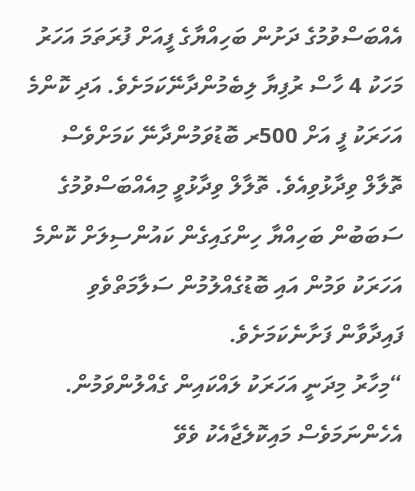އެއްބަސްވުމުގެ ދަށުން ބަހިއްޔާގެ ފީއަށް ފުރަތަމަ އަހަރު މަހަކު 4 ހާސް ރުފިޔާ ލިބެމުންދާނޭކަމަށެވެ. އަދި ކޮންމެ އަހަރަކު ފީ އަށް 500ރ ބޮޑުވަމުންދާނޭ ކަމަށްވެސް ތޮލާލް ވިދާޅުވިއެވެ. ތޮލާލް ވިދާޅުވީ މިއެއްބަސްވުމުގެ ސަބަބުން ބަހިއްޔާ ހިންގައިގެން ކައުންސިލަށް ކޮންމެ އަހަރަކު ވަމުން އައި ބޮޑުގެއްލުމުން ސަލާމަތްވެވި ފައިދާވާން ފަށާނެކަމަށެވެ.
“މިހާރު މިދަނީ އަހަރަކު ލައްކައިން ގެއްލުންވަމުން. އެހެންނަމަވެސް މައިކޮލެޖާއެކު ވެވޭ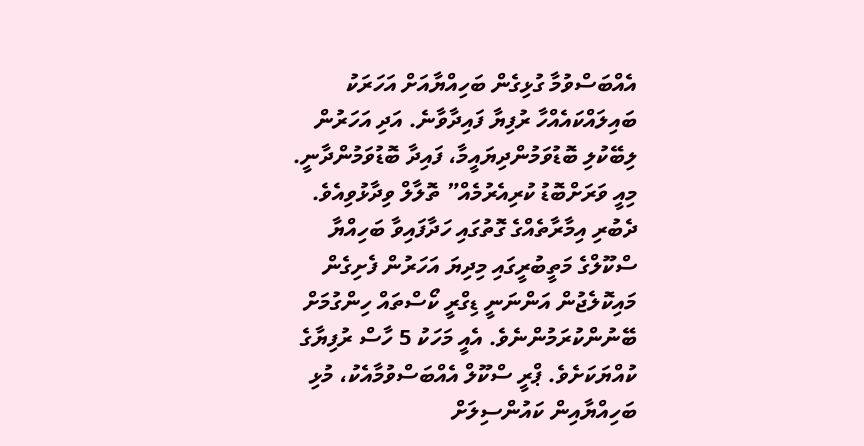އެއްބަސްވުމާ ގުޅިގެން ބަހިއްޔާއަށް އަހަރަކު ބައިލައްކައެއްހާ ރުފިޔާ ފައިދާވާނެ. އަދި އަހަރުން ލިބޭކުލި ބޮޑުވަމުންދިޔައީމާ، ފައިދާ ބޮޑުވަމުންދާނީ. މިއީ ވަރަށްބޮޑު ކުރިއެރުމެއް” ތޮލާލް ވިދާޅުވިއެވެ.
ދެބުރި އިމާރާތެއްގެ ގޮތުގައި ހަދާފައިވާ ބަހިއްޔާ ސްކޫލްގެ މަތީބުރީގައި މިދިޔަ އަހަރުން ފެށިގެން މައިކޮލެޖުން އަންނަނީ ޑިގްރީ ކޯސްތައް ހިންގުމަށް ބޭނުންކުރަމުންނެވެ. އެއީ މަހަކު 5 ހާސް ރުފިޔާގެ ކުއްޔަކަށެވެ. ޕްރީ ސްކޫލް އެއްބަސްވުމާއެކު، މުޅި ބަހިއްޔާއިން ކައުންސިލަށް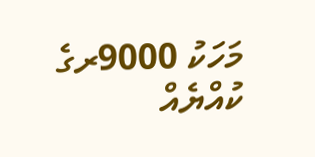މަހަކު 9000ރގެ ކުއްޔެއް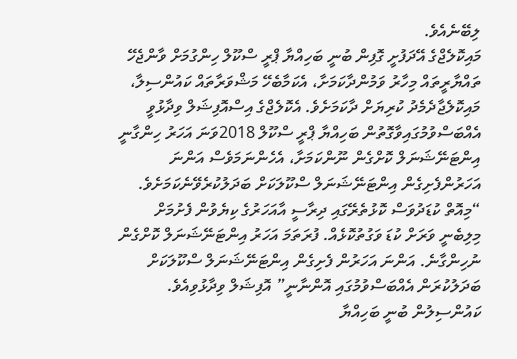ލިބޭނެއެވެ.
މައިކޮލެޖްގެ އޭދަފުށީ ގޮފިން ބުނީ ބަހިއްޔާ ޕްރީ ސްކޫލް ހިންގުމަށް ވާންޖެހޭ ތައްޔާރީތައް މިހާރު ވަމުންދާކަމަށާ، އެކަމާބެހޭ މަޝްވަރާތައް ކައުންސިލާ، މައިކޮލެޖާދެމެދު ކުރިޔަށް ދާކަމަށެވެ. އެކޮލެޖްގެ އިސްއޮފިޝަލް ވިދާޅުވީ އެއްބަސްވުމުގައިވާގޮތުން ބަހިއްޔާ ޕްރީ ސްކޫލް 2018ވަނަ އަހަރު ހިންގާނީ އިންޓަނޭޝަނަލް ކޮށްގެން ނޫންކަމަށާ، އެހެންނަމަވެސް އަންނަ އަހަރުންފެށިގެން އިންޓަނޭޝަނަލް ސްކޫލަކަށް ބަދަލުކުރެވޭނެކަމަށެވެ.
“މިއޮތް ކުޑަދުވަސް ކޮޅުތެރޭގައި ދިރާސީ އާއަހަރުގެ ކިޔެވުން ފެށުމަށް މިލިބެނީ ވަރަށް ކުޑަ ވަގުތުކޮޅެއް. ފުރަތަމަ އަހަރު އިންޓަނޭޝަނަލް ކޮށްގެން ނުހިންގާނެ. އަންނަ އަހަރުން ފެށިގެން އިންޓަނޭޝަނަލް ސްކޫލަކަށް ބަދަލުކުރަން އެއްބަސްވުމުގައި އޮންނާނީ” އޮފިޝަލް ވިދާޅުވިއެވެ.
ކައުންސިލުން ބުނީ ބަހިއްޔާ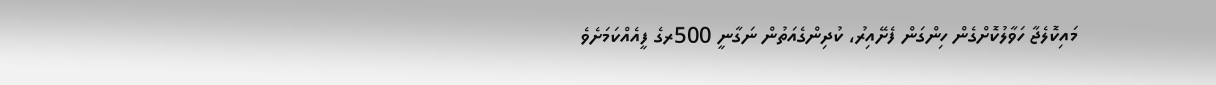މައިކޮލެޖާ ހަވާލުކޮށްގެން ހިންގަން ފެށޭއިރު، ކުދިންގެއަތުން ނަގާނީ 500ރގެ ފީއެއްކަމަށެވެ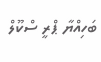ބަހިއްޔާ ޕްރީ ސްކޫލް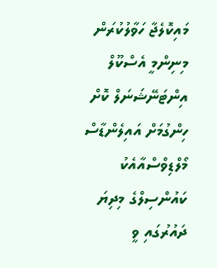މައިކޮލެޖާ ހަވާލުކުރަން މިނިންމީ އެސްކޫލް އިންޓަނޭޝަނަލް ކޮށް ހިންގުމަށް އައިލެންޑާސް މޯލްޑިވްސްއާއެކު ކައުންސިލްގެ މިދިޔަ ދައުރުގައި ވީ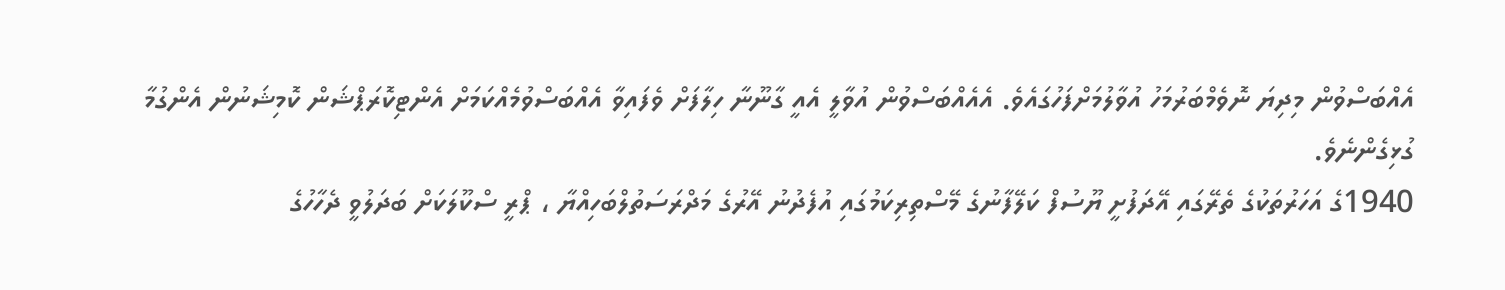އެއްބަސްވުން މިދިޔަ ނޮވެމްބަރުމަހު އުވާލުމަށްފަހުގައެވެ. އެއެއްބަސްވުން އުވާލީ އެއީ ގާނޫނާ ހިލާފަށް ވެފައިވާ އެއްބަސްވުމެއްކަމަށް އެންޓިކޮރަޕްޝަން ކޮމިޝަނުން އެންގުމާ ގުޅިގެންނެވެ.
1940ގެ އަހަރުތަކުގެ ތެރޭގައި އޭދަފުށީ ޔޫސުފް ކަލޭފާނުގެ މޭސްތިރިކަމުގައި އުފެދުނު އޭރުގެ މަދްރަސަތުލްބަހިއްޔާ ، ޕްރީ ސްކޫލަކަށް ބަދަލުވީ ދެހާހުގެ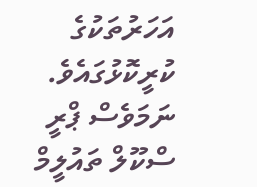އަހަރުތަކުގެ ކުރީކޮޅުގައެވެ. ނަމަވެސް ޕްރީ ސްކޫލް ތައުލީމް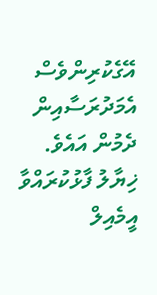އޭގެކުރިންވެސް އެމަދުރަސާއިން ދެމުން އައެވެ.
ޚިޔާލު ފާޅުކުރައްވާ
އީމެއިލް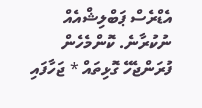އެޑްރެސް ޕަބްލިޝްއެއް ނުކުރާނެ. ކޮންމެހެން ފުރަންޖެހޭ ގޮޅިތައް * ޖަހާފައި